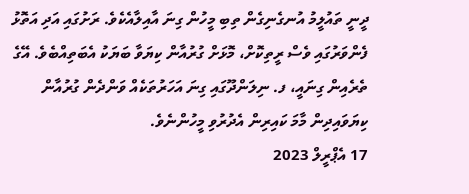ދީނީ ތައުލީމު އުނގެނިގެން ތިބި މީހުން ގިނަ އާއިލާއެކެވެ. ރަށުގައި އަދި އަތޮޅު ފެންވަރުގައި ވެސް ރީތިކޮށް، މޮޅަށް ގުރުއާން ކިޔަވާ ބަޔަކު އެބަތިއްބެވެ. އޭގެ ތެރެއިން ގިނައީ، ފ. ނިލަންދޫގައި ގިނަ އަހަރުތަކެއް ވަންދެން ގުރުއާން ކިޔަވައިދިން މާމަ ކައިރިން އެދުރުވި މީހުންނެވެ.
17 އެޕްރީލް 2023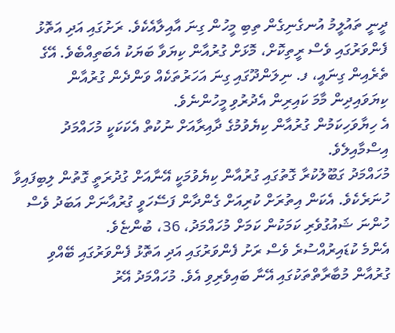ދީނީ ތައުލީމު އުނގެނިގެން ތިބި މީހުން ގިނަ އާއިލާއެކެވެ. ރަށުގައި އަދި އަތޮޅު ފެންވަރުގައި ވެސް ރީތިކޮށް، މޮޅަށް ގުރުއާން ކިޔަވާ ބަޔަކު އެބަތިއްބެވެ. އޭގެ ތެރެއިން ގިނައީ، ފ. ނިލަންދޫގައި ގިނަ އަހަރުތަކެއް ވަންދެން ގުރުއާން ކިޔަވައިދިން މާމަ ކައިރިން އެދުރުވި މީހުންނެވެ.
އެ ހިޔާވަހިކަމުން ގުރުއާން ކިޔެވުމުގެ ދާއިރާއަށް ނުކުތް އެކަކަކީ މުހައްމަދު އިސްމާއިލެވެ.
މުހައްމަދު ގަބޫލުކުރާ ގޮތުގައި ގުރުއާން ކިޔެވުމަކީ އޭނާއަށް ގުދުރަތީ ގޮތުން ލިބިފައިވާ ހުނަރެކެވެ. އެކަން އިތުރަށް ކުރިއަށް ގެންދާން ފަސޭހަވީ ގުރުއާނަށް އަބަދު ވެސް ހުންނަ ޝައުގުވެރި ކަމަކުން ކަމަށް މުހައްމަދު، 36، ބުންޏެވެ.
އެންމެ ކުޑައިރުއްސުރެ ވެސް ރަށު ފެންވަރުގައި އަދި އަތޮޅު ފެންވަރުގައި ބޭއްވި ގުރުއާން މުބާރާތްތަކުގައި އޭނާ ބައިވެރިވި އެވެ. މުހައްމަދު އޭރު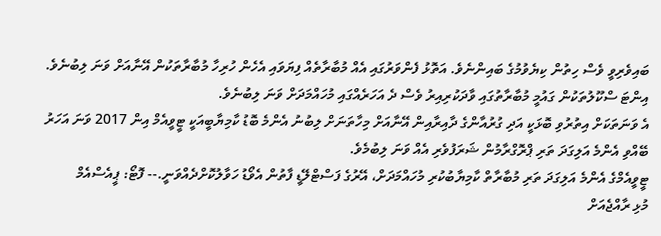ބައިވެރިވީ ވެސް ހިތުން ކިޔެވުމުގެ ބައިންނެވެ. އަތޮޅު ފެންވަރުގައި އެއް މުބާރާތެއް ފިޔަވައި އެހެން ހުރިހާ މުބާރާތަކުން އޭނާއަށް ވަނަ ލިބުނެވެ.
އިންޓަ ސްކޫލުތަކުން ގައުމީ މުބާރާތުގައި ވާދަކުރިއިރު ވެސް ދެ އަހަރެއްގައި މުހައްމަދަށް ވަނަ ލިބުނެވެ.
އެ ވަނަތަކަށް އިތުރުވި ބޮޅަކީ އަދި ގުރުއާންގެ ދާއިރާއިން އޭނާއަށް މިހާތަނަށް ލިބުނު އެންމެ ބޮޑު ކާމިޔާބީއަކީ ޓީވީއެމް އިން 2017 ވަނަ އަހަރު ބޭއްވި އެންމެ އަލިގަދަ ތަރި ޕްރޮގްރާމުން ޝަރަފުވެރި އެއް ވަނަ ލިބުމެވެ.
ޓީވީއެމްގެ އެންމެ އަލިގަދަ ތަރި މުބާރާތް ކާމިޔާބުކުރި މުހައްމަދަށް، އޭރުގެ ފަސްޓްލޭޑީ ފާތުން އެވޯޑު ހަވާލުކޮށްދެއްވަނީ.-- ފޮޓޯ: ޕީއެސްއެމް
މުޅި ރާއްޖެއަށް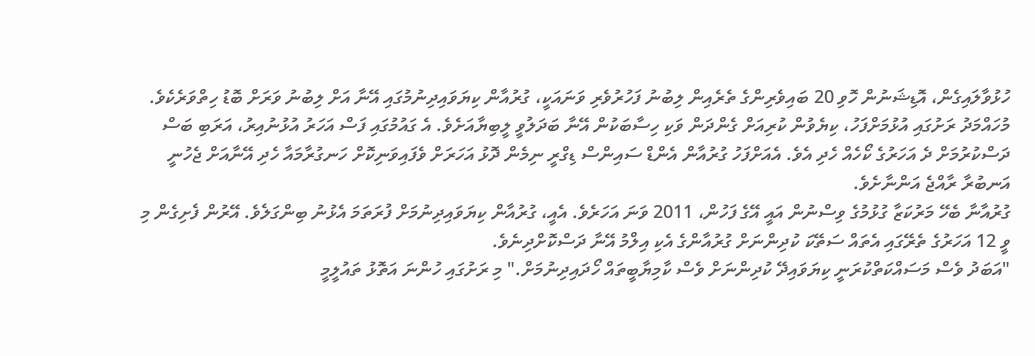ހުޅުވާލައިގެން، އޮޑިޝަނުން ހޮވި 20 ބައިވެރިންގެ ތެރެއިން ލިބުނު ފަހުރުވެރި ވަނައަކީ، ގުރުއާން ކިޔަވައިދިނުމުގައި އޭނާ އަށް ލިބުނު ވަރަށް ބޮޑު ހިތްވަރެކެވެ.
މުހައްމަދު ރަށުގައި އުޅުމަށްފަހު، ކިޔެވުން ކުރިއަށް ގެންދަން ވަކި ހިސާބަކުން އޭނާ ބަދަލުވީ ލީބިޔާއަށެވެ. އެ ގައުމުގައި ފަސް އަހަރު އުޅުނުއިރު، އަރަބި ބަސް ދަސްކުރުމަށް ދެ އަހަރުގެ ކޯހެއް ހެދި އެވެ. އެއަށްފަހު ގުރުއާން އެންޑް ސައިންސް ޑިގްރީ ނިމެން ދޮޅު އަހަރަށް ވެފައިވަނިކޮށް ހަނގުރާމައާ ހެދި އޭނާއަށް ޖެހުނީ އަނބުރާ ރާއްޖެ އަންނާށެވެ.
ގުރުއާނާ ބެހޭ މަރުކަޒާ ގުޅުމުގެ ވިސްނުން އައީ އޭގެ ފަހުން، 2011 ވަނަ އަހަރެވެ. އެއީ، ގުރުއާން ކިޔަވައިދިނުމަށް ފުރަތަމަ އެޅުނު ބިންގަލެވެ. އޭރުން ފެށިގެން މި ވީ 12 އަހަރުގެ ތެރޭގައި އެތައް ސަތޭކަ ކުދިންނަށް ގުރުއާންގެ އެކި އިލްމު އޭނާ ދަސްކޮށްދިނެވެ.
"އަބަދު ވެސް މަސައްކަތްކުރަނީ ކިޔަވައިދޭ ކުދިންނަށް ވެސް ކާމިޔާބީތައް ހޯދައިދިނުމަށް." މި ރަށުގައި ހުންނަ އަތޮޅު ތައުލީމީ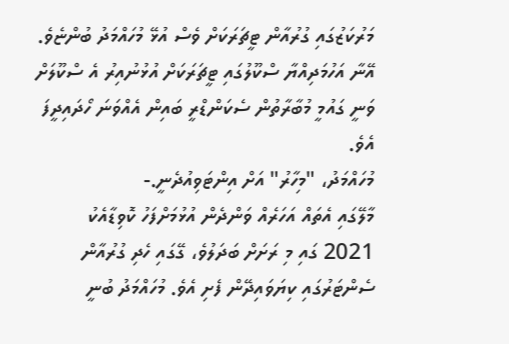މަރުކަޒުގައި ގުރުއާން ޓީޗަރަކަށް ވެސް އުޅޭ މުހައްމަދު ބުންޏެވެ.
އޭނާ އަހުމަދިއްޔާ ސްކޫލުގައި ޓީޗަރަކަށް އުޅުނުއިރު އެ ސްކޫލަށް ވަނީ ގައުމީ މުބާރާތުން ސެކަންޑްރީ ބައިން އެއްވަނަ ހޯދައިދީފަ އެވެ.
މުހައްމަދު، "މިހާރު" އަށް އިންޓަވިއުދެނީ.-
މާލޭގައި އެތައް އަހަރެއް ވަންދެން އުޅުމަށްފަހު ކޮވިޑާއެކު 2021 ގައި މި ރަށަށް ބަދަލުވެ، ގޭގައި ހެދި ގުރުއާން ސެންޓަރުގައި ކިޔަވައިދޭން ފެށި އެވެ. މުހައްމަދު ބުނީ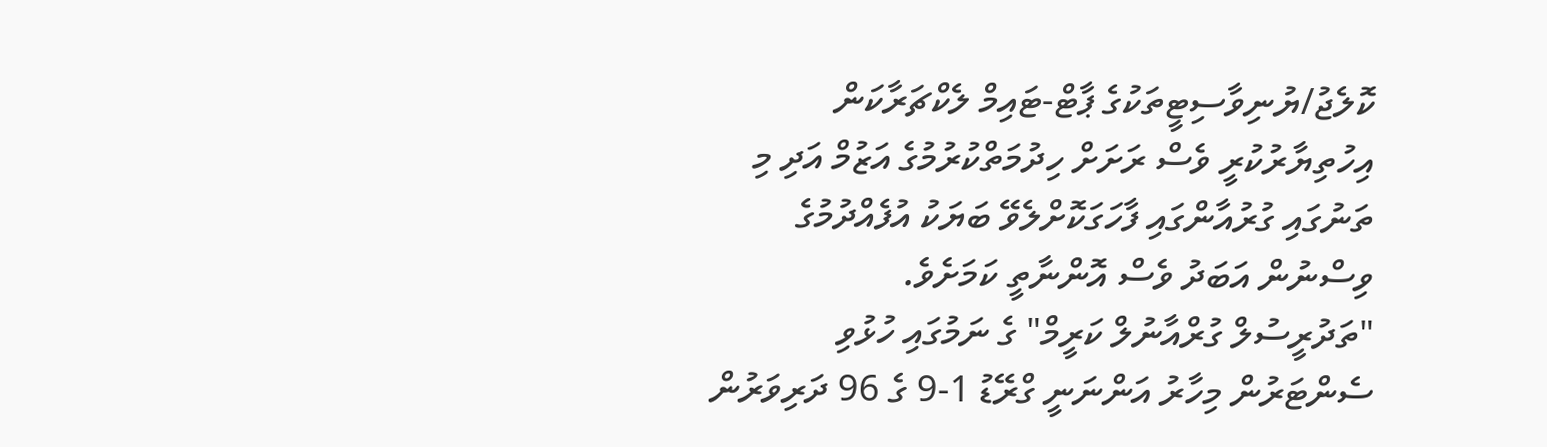ކޮލެޖު/ޔުނިވާސިޓީތަކުގެ ޕާޓް-ޓައިމް ލެކްޗަރާކަން އިހުތިޔާރުކުރީ ވެސް ރަށަށް ހިދުމަތްކުރުމުގެ އަޒުމް އަދި މި ތަނުގައި ގުރުއާންގައި ފާހަގަކޮށްލެވޭ ބަޔަކު އުފެއްދުމުގެ ވިސްނުން އަބަދު ވެސް އޮންނާތީ ކަމަށެވެ.
"ތަދުރީސުލް ގުރްއާނުލް ކަރީމް" ގެ ނަމުގައި ހުޅުވި ސެންޓަރުން މިހާރު އަންނަނީ ގްރޭޑު 1-9 ގެ 96 ދަރިވަރުން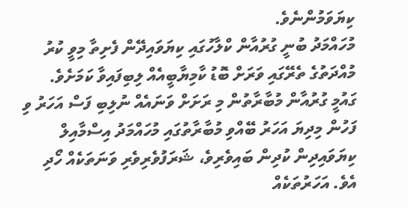ކިޔަވަމުންނެވެ.
މުހައްމަދު ބުނީ ގުރުއާން ކްލާހުގައި ކިޔަވައިދޭން ފެށިތާ މިވީ ކުރު މުއްދަތުގެ ތެރޭގައި ވަރަށް ބޮޑު ކާމިޔާބީއެއް ލިބިފައިވާ ކަމަށެވެ.
ގައުމީ ގުރުއާން މުބާރާތުން މި ރަށަށް ވަނައެއް ނުލިބި ފަސް އަހަރު ވި ފަހުން މިދިޔަ އަހަރު ބޭއްވި މުބާރާތުގައި މުހައްމަދު އިސްމާއިލް ކިޔަވައިދިން ކުދިން ބައިވެރިވެ، ޝަރަފުވެރިވެރި ވަނަތަކެއް ހޯދި އެވެ. އަހަރުތަކެއް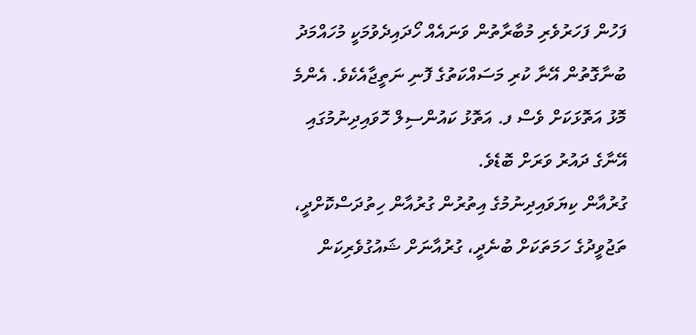ފަހުން ފަހަރުވެރި މުބާރާތުން ވަނައެއް ހޯދައިދެވުމަކީ މުހައްމަދު ބުނާގޮތުން އޭނާ ކުރި މަސައްކަތުގެ ފޮނި ނަތީޖާއެކެވެ. އެންމެ މޮޅު އަތޮޅަކަށް ވެސް ފ. އަތޮޅު ކައުންސިލް ހޮވައިދިނުމުގައި އޭނާގެ ދައުރު ވަރަށް ބޮޑެވެ.
ގުރުއާން ކިޔަވައިދިނުމުގެ އިތުރުން ގުރުއާން ހިތުދަސްކޮށްދީ، ތަޖުވީދުގެ ހަމަތަކަށް ބުނެދީ، ގުރުއާނަށް ޝައުގުވެރިކަން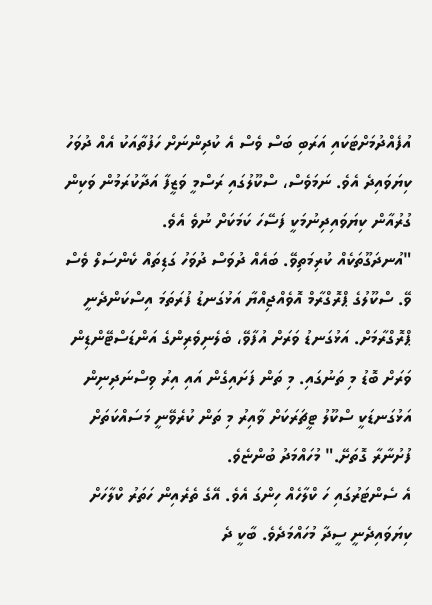އުފެއްދުމަށްޓަކައި އަރަބި ބަސް ވެސް އެ ކުދިންނަށް ހަފުތާއަކު އެއް ދުވަހު ކިޔަވައިދެ އެވެ. ނަމަވެސް، ސްކޫލުގައި ރަސްމީ ވަޒީފާ އަދާކުރަމުން ވަކިން ގުރުއާން ކިޔަވައިދިނުމަކީ ފަސޭހަ ކަމަކަށް ނުވެ އެވެ.
"އުނދަގޫތަކެއް ކުރިމަތިވޭ. ބައެއް ދުވަސް ދުވަހު ގަޑިތައް ކެންސަލް ވެސް ވޭ. ސްކޫލުގެ ޕްރޮގްރާމް އޮވެއްޖިއްޔާ އަޅުގަނޑު ފުރަތަމަ އިސްކަންދެނީ ޕްރޮގްރާމަށް. އަޅުގަނޑު ވަރަށް އުފާވޭ، ބެލެނިވެރިންގެ އަންޑަސްޓޭންޑިން ވަރަށް ބޮޑު މި ތަނުގައި. މި ތަން ފަށައިގެން އައި އިރު ވިސްނަދިނިން އަޅުގަނޑަކީ ސްކޫލު ޓީޗަރަކަށް ވާއިރު މި ތަން ކުރެވޭނީ މަސައްކަތަށް ފުށުނާރާ ގޮތަށޭ." މުހައްމަދު ބުންޏެވެ.
އެ ސެންޓަރުގައި ހަ ކްލާހެއް ހިންގަ އެވެ. އޭގެ ތެރެއިން ހަތަރު ކްލާހަށް ކިޔަވައިދެނީ ސީދާ މުހައްމަދެވެ. ބާކީ ދެ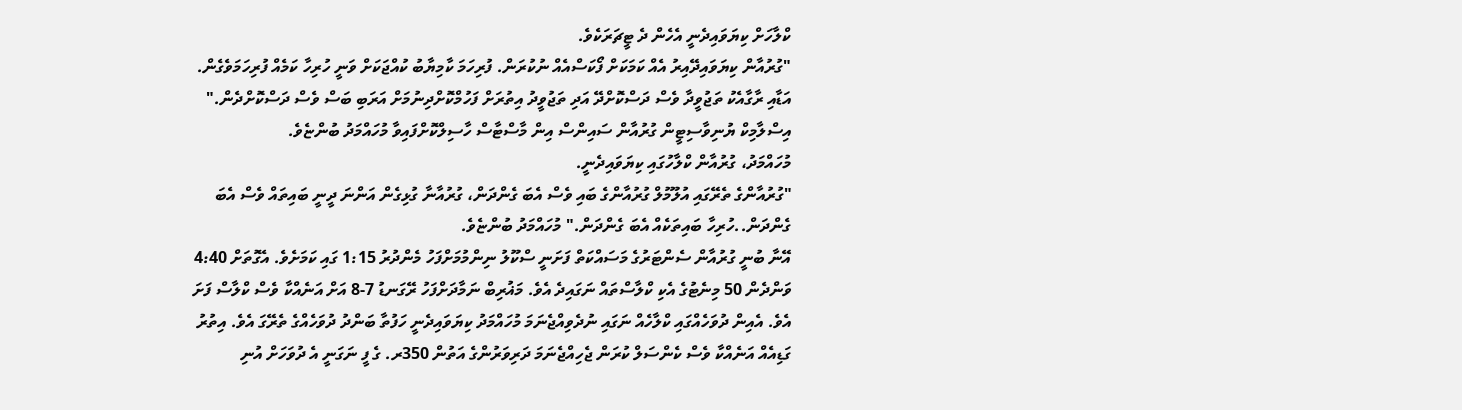ކްލާހަށް ކިޔަވައިދެނީ އެހެން ދެ ޓީޗަރަކެވެ.
"ގުރުއާން ކިޔަވައިދޭއިރު އެއް ކަމަކަށް ފޯކަސްއެއް ނުކުރަން. ފުރިހަމަ ކާމިޔާބު ކުއްޖަކަށް ވަނީ ހުރިހާ ކަމެއް ފުރިހަމަވެގެން. އަޑާއި ރާގާއެކު ތަޖުވީދާ ވެސް ދަސްކޮށްދޭ އަދި ތަޖުވީދު އިތުރަށް ފަހުމްކޮށްދިނުމަށް އަރަބި ބަސް ވެސް ދަސްކޮށްދެން." އިސްލާމިކް ޔުނިވާސިޓީން ގުރުއާން ސައިންސް އިން މާސްޓާސް ހާސިލްކޮށްފައިވާ މުހައްމަދު ބުންޏެވެ.
މުހައްމަދު، ގުރުއާން ކްލާހުގައި ކިޔަވައިދެނީ.
"ގުރުއާންގެ ތެރޭގައި އުލޫމުލް ގުރުއާންގެ ބައި ވެސް އެބަ ގެންދަން، ގުރުއާނާ ގުޅިގެން އަންނަ ދީނީ ބައިތައް ވެސް އެބަ ގެންދަން..ހުރިހާ ބައިތަކެއް އެބަ ގެންދަން." މުހައްމަދު ބުންޏެވެ.
އޭނާ ބުނީ ގުރުއާން ސެންޓަރުގެ މަސައްކަތް ފަށަނީ ސްކޫލު ނިންމުމަށްފަހު މެންދުރު 1:15 ގައި ކަމަށެވެ. އެގޮތަށް 4:40 ވަންދެން 50 މިނެޓުގެ އެކި ކްލާސްތައް ނަގައިދެ އެވެ. މަޣުރިބް ނަމާދަށްފަހު ރޭގަނޑު 7-8 އަށް އަނެއްކާ ވެސް ކްލާސް ފަށަ އެވެ. އެއިން ދުވަހެއްގައި ކްލާހެއް ނަގައި ނުދެވިއްޖެނަމަ މުހައްމަދު ކިޔަވައިދެނީ ހަފުތާ ބަންދު ދުވަހެއްގެ ތެރޭގަ އެވެ. އިތުރު ގަޑިއެއް އަނެއްކާ ވެސް ކެންސަލް ކުރަން ޖެހިއްޖެނަމަ ދަރިވަރުންގެ އަތުން 350ރ. ގެ ފީ ނަގަނީ އެ ދުވަހަށް އުނި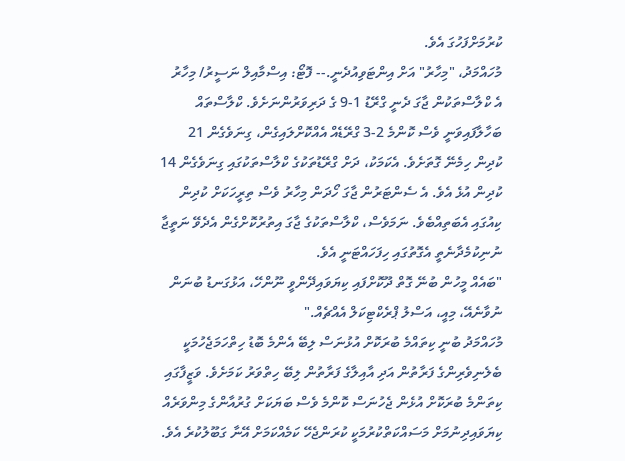ކުރުމަށްފަހުގަ އެވެ.
މުހައްމަދު، "މިހާރު" އަށް އިންޓަވިއުދެނީ.-- ފޮޓޯ: އިސްމާއިލް ނަސީރު/ މިހާރު
އެ ކްލާސްތަކުން ޖާގަ ދެނީ ގްރޭޑު 1-9 ގެ ދަރިވަރުންނަށެވެ. ކްލާސްތައް ބަހާލާފައިވަނީ ވެސް ކޮންމެ 2-3 ގްރޭޑެއް އެއްކޮށްލައިގެން، ގިނަވެގެން 21 ކުދިން ހިމެނޭ ގޮތަށެވެ. އެކަމަކު، ދަށް ގްރޭޑުތަކުގެ ކްލާސްތަކުގައި ގިނަވެގެން 14 ކުދިން އުޅެ އެވެ. އެ ސެންޓަރުން ޖާގަ ހޯދަން މިހާރު ވެސް ތިރީހަކަށް ކުދިން ކިއުގައި އެބަތިއްބެވެ. ނަމަވެސް، ކްލާސްތަކުގެ ޖާގަ އިތުރުކޮށްގެން އެދެވޭ ނަތީޖާ ނުނިކުމެދާނެތީ އެގޮތުގައި ހިފަހައްޓަނީ އެވެ.
"ބައެއް މީހުން ބުނޭ ގޮތް ދޫކޮށްފައި ކިޔަވައިދޭންވީ ނޫންހޭ، އަޅުގަނޑު ބުނަން ނުވާނެއޭ، މިއީ، އަސްލު ޕްރެކްޓިކަލް އެއްޗެއް."
މުހައްމަދު ބުނީ ކިތައްމެ ބުރަކޮށް އުޅުނަސް ލިބޭ އެންމެ ބޮޑު ހިތްހަމަޖެހުމަކީ ބެލެނިވެރިންގެ ފަރާތުން އަދި އާއިލާގެ ފަރާތުން ލިބޭ ހިތްވަރު ކަމަށެވެ. ވަޒީފާގައި ކިތަންމެ ބުރަކޮށް އުޅެން ޖެހުނަސް ކޮންމެ ވެސް ބަޔަކަށް ގުރުއާންގެ މިންވަރެއް ކިޔަވައިދިނުމަށް މަސައްކަތްކުރުމަކީ ކުރަންޖެހޭ ކަމެއްކަމަށް އޭނާ ގަބޫލުކުރެ އެވެ.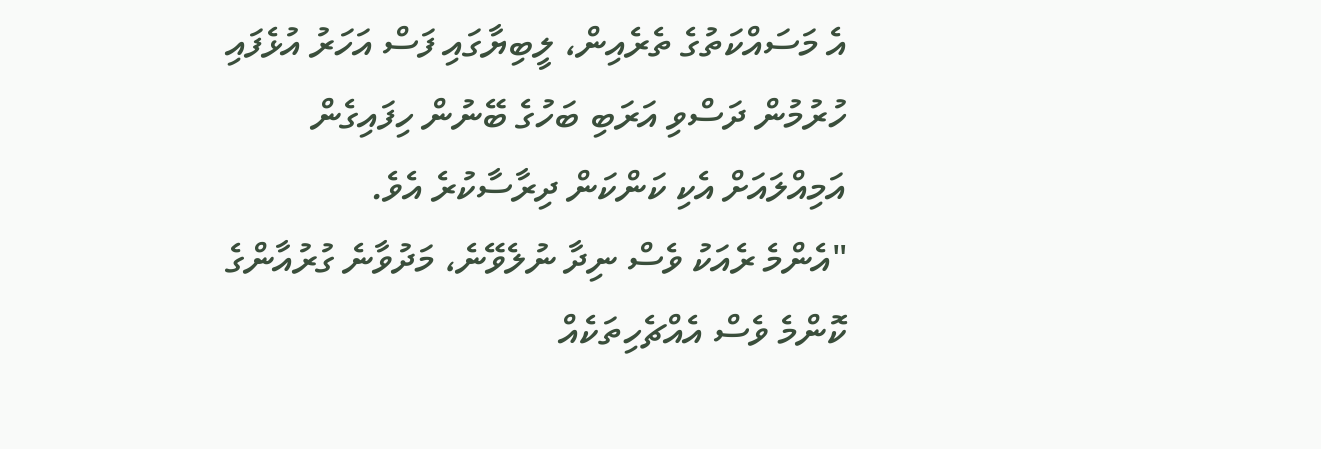އެ މަސައްކަތުގެ ތެރެއިން، ލީބިޔާގައި ފަސް އަހަރު އުޅެފައި ހުރުމުން ދަސްވި އަރަބި ބަހުގެ ބޭނުން ހިފައިގެން އަމިއްލައަށް އެކި ކަންކަން ދިރާސާކުރެ އެވެ.
"އެންމެ ރެއަކު ވެސް ނިދާ ނުލެވޭނެ، މަދުވާނެ ގުރުއާންގެ ކޮންމެ ވެސް އެއްޗެހިތަކެއް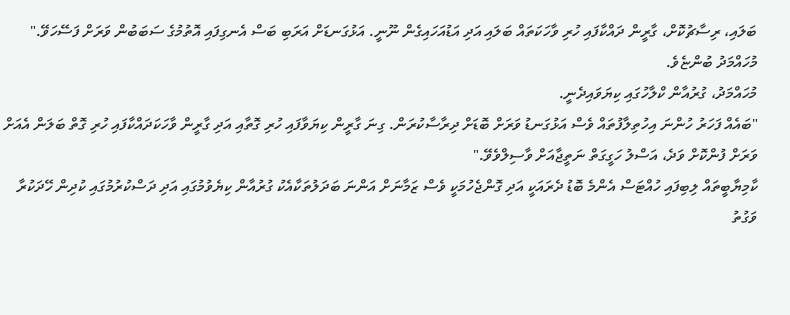ބަލައި، ރިސާޗުކޮށް، ގާރީން ދައްކާފައި ހުރި ވާހަކަތައް ބަލައި އަދި އަޑުއަހައިގެން ނޫނީ. އަޅުގަނޑަށް އަރަބި ބަސް އެނގިފައި އޮތުމުގެ ސަބަބުން ވަރަށް ފަސޭހަވޭ." މުހައްމަދު ބުންޏެވެ.
މުހައްމަދު، ގުރުއާން ކްލާހުގައި ކިޔަވައިދެނީ.
"ބައެއް ފަހަރު ހުންނަ އިހުތިލާފުތައް ވެސް އަޅުގަނޑު ވަރަށް ބޮޑަށް ދިރާސާކުރަން. ގިނަ ގާރީން ކިޔަވާފައި ހުރި ގޮތާއި އަދި ގާރީން ވާހަކަދައްކާފައި ހުރި ގޮތް ބަލަން އެއަށް ވަރަށް ފުންކޮށް ވަދެ، އަސްލު ހަގީގަތް ނަތީޖާއަށް ވާސިލްވެވޭ."
ކާމިޔާބީތައް ލިބިފައި ހުއްޓަސް އެންމެ ބޮޑު ދެރައަކީ އަދި ގޮންޖެހުމަކީ ވެސް ޒަމާނަށް އަންނަ ބަދަލުތަކާއެކު ގުރުއާން ކިޔެވުމުގައި އަދި ދަސްކުރުމުގައި ކުދިން ހޭދަކުރާ ވަގުތު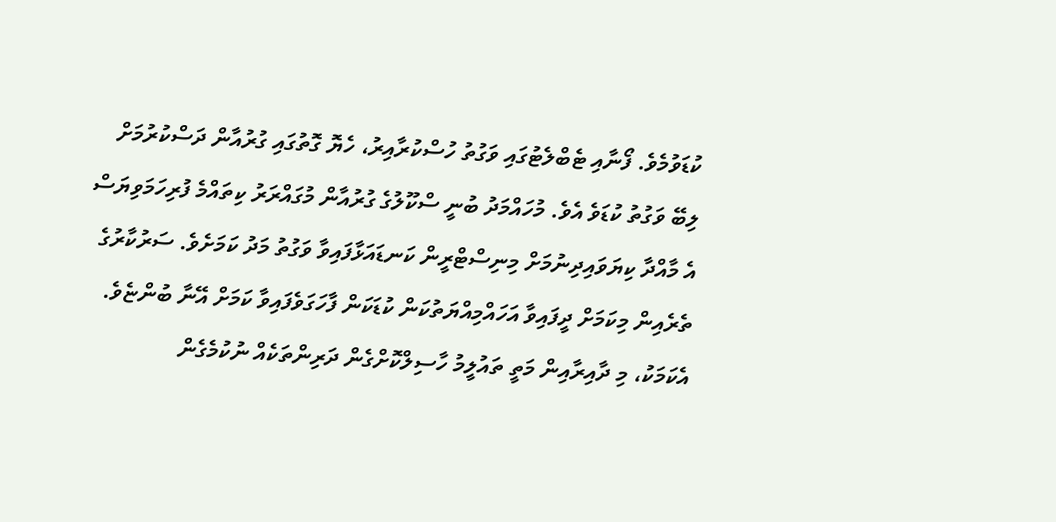ކުޑަވުމެވެ. ފޯނާއި ޓެބްލެޓުގައި ވަގުތު ހުސްކުރާއިރު، ހެޔޮ ގޮތުގައި ގުރުއާން ދަސްކުރުމަށް ލިބޭ ވަގުތު ކުޑަވެ އެވެ. މުހައްމަދު ބުނީ ސްކޫލުގެ ގުރުއާން މުގައްރަރު ކިތައްމެ ފުރިހަމަވިޔަސް އެ މާއްދާ ކިޔަވައިދިނުމަށް މިނިސްޓްރީން ކަނޑައަޅާފައިވާ ވަގުތު މަދު ކަމަށެވެ. ސަރުކާރުގެ ތެރެއިން މިކަމަށް ދީފައިވާ އަހައްމިއްޔަތުކަން ކުޑަކަން ފާހަގަވެފައިވާ ކަމަށް އޭނާ ބުންޏެވެ.
އެކަމަކު، މި ދާއިރާއިން މަތީ ތައުލީމު ހާސިލްކޮށްގެން ދަރިންތަކެއް ނުކުމެގެން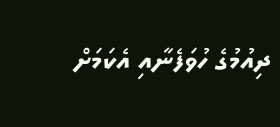ދިއުމުގެ ހުވަފެނާއި އެކަމަށް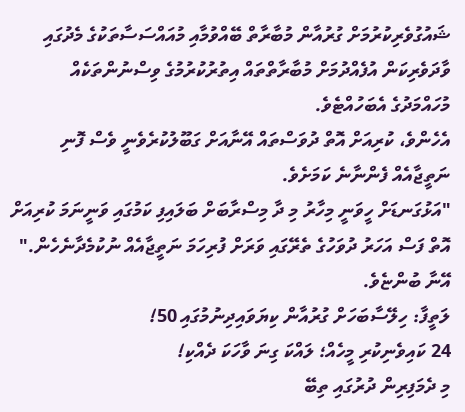ޝައުގުވެރިކުރުމަށް ގުރުއާން މުބާރާތް ބޭއްވުމާއި މުއައްސަސާތަކުގެ މެދުގައި ވާދަވެރިކަން އުފެއްދުމަށް މުބާރާތްތައް އިތުރުކުރުމުގެ ވިސްނުންތަކެއް މުހައްމަދުގެ އެބަހުއްޓެވެ.
އެހެންވެ، ކުރިއަށް އޮތް ދުވަސްތައް އޭނާއަށް ގަބޫލުކުރެވެނީ ވެސް ފޮނި ނަތީޖާއެއް ފެންނާނެ ކަމަށެވެ.
"އަޅުގަނޑަށް ހީވަނީ މިހާރު މި ދާ މިސްރާބަށް ބަލައިފި ކަމުގައި ވަނީނަމަ ކުރިއަށް އޮތް ފަސް އަހަރު ދުވަހުގެ ތެރޭގައި ވަރަށް ފުރިހަމަ ނަތީޖާއެއް ނުކުމެދާނެހެން." އޭނާ ބުންޏެވެ.
ލަތީފާ: ހިލޭސާބަހަށް ގުރުއާން ކިޔަވައިދިނުމުގައި 50!
24 ކައިވެނިކުރި މީހެއް؛ ލައްކަ ގިނަ ވާހަކަ ދެއްކި!
މި ދެމަފިރިން ދުރުގައި ތިބޭ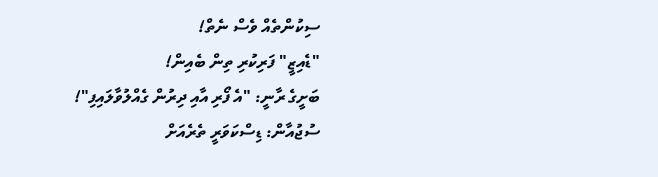ސިކުންތެއް ވެސް ނެތް!
"ޑެއިޒީ" ފަރިކުރި ތިން ބެއިން!
ބަށީގެ ރާނީ: "އެ ފޯރި އާއި ދިރުން ގެއްލުވާލައިފި"!
ސުޖުއާން: ޑިސްކަވަރީ ތެރެއަށް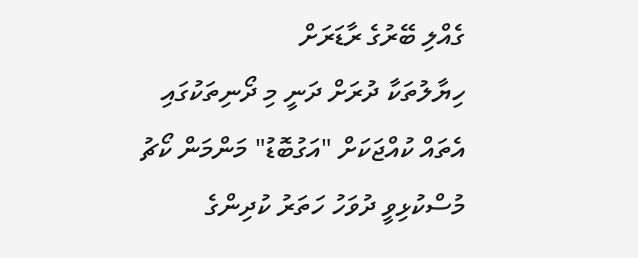ގެއްލި ބޭރުގެ ރާޑަރަށް
ހިޔާލުތަކާ ދުރަށް ދަނީ މި ދޯނިތަކުގައި
އެތައް ކުއްޖަކަށް "އަގުބޮޑު" މަންމަން ކޯޗު
މުސްކުޅިވީ ދުވަހު ހަތަރު ކުދިންގެ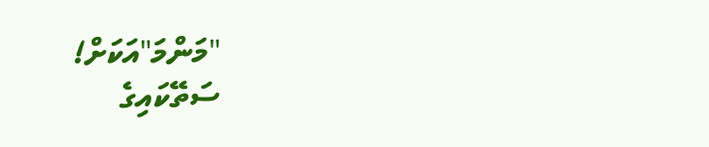"މަންމަ"އަކަށް!
ސަތޭކައިގެ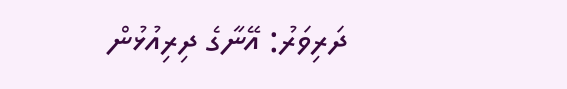ދަރިވަރު: އޭނާގެ ދިރިއުޅުން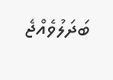ބަދަލުވެއްޖެ